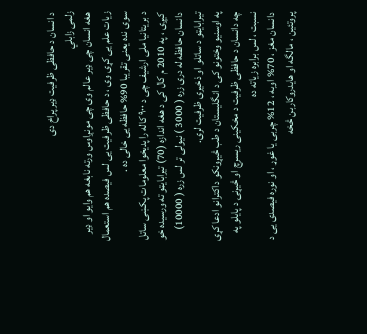د انسان د حافظی ظرفیت ډیر پراخ دی
زلمی زابلي
هغه انسان چی ډیر عالم وی چی مونږاوس ورته نابغه هم وایو او ډیر زیات علم یی کړی وی ، د حافظی ظرفیت یی لس فیصده هم استعمال سوی نده یعنی تقریبا 90% حافظه یی خالی ده .
د بریتانیا ملی ارشیف چی د ۹۰۰ کاله را پدیخوا معلومات پکښی ساتل کیږی ، په 2010 م کال کی د هغه اندازه (70) تیرابایټو ته ورسیده خو دانسان حافظه له دری زره ( 3000 ) نیولی تر لس زره ( 10000) تیرابايټو د ساتلو او ذخیری ظرفیت لری.
په اوسنیو وختونو کی د انگلیستان د طب څیړونکو داکترانو ادعا کړی چه دانسان د حافظی ظرفیت د مخکینی ریسرچ او څیړنۍ د پایلو په نسبت ، لس برابره زیاته ده
دانسان مغز ، 70% اوبه ، 12% چربی یا غوړ ، او نوره فیصدی یی د پروتئین ، مالگه او هایدروکاربن څخه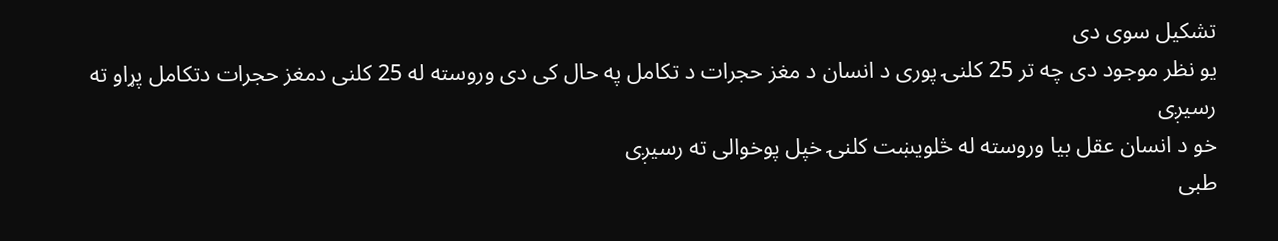تشکیل سوی دی
یو نظر موجود دی چه تر 25 کلنۍ پوری د انسان د مغز حجرات د تکامل په حال کی دی وروسته له 25 کلنی دمغز حجرات دتکامل پړاو ته رسیږی
خو د انسان عقل بیا وروسته له څلویښت کلنۍ خپل پوخوالی ته رسیږی
طبی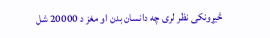څیړونکی نظر لری چه دانسان بدن او مغز د 20000 شل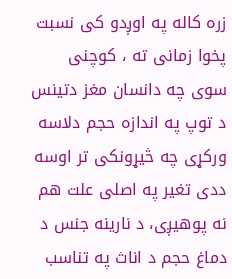زره کاله په اوږدو کی نسبت پخوا زمانی ته ، کوچنی سوی چه دانسان مغز دتینس د توپ په اندازه حجم دلاسه ورکړی چه څیړونکی تر اوسه ددی تغیر په اصلی علت هم نه پوهیږی، د نارینه جنس د دماغ حجم د اناث په تناسب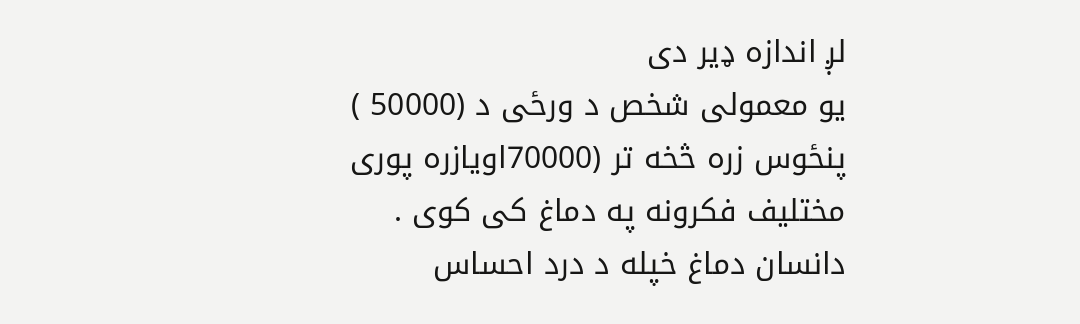لږ اندازه ډیر دی
یو معمولی شخص د ورځی د (50000 ) پنځوس زره څخه تر (70000اویازره پوری مختلیف فکرونه په دماغ کی کوی .
دانسان دماغ خپله د درد احساس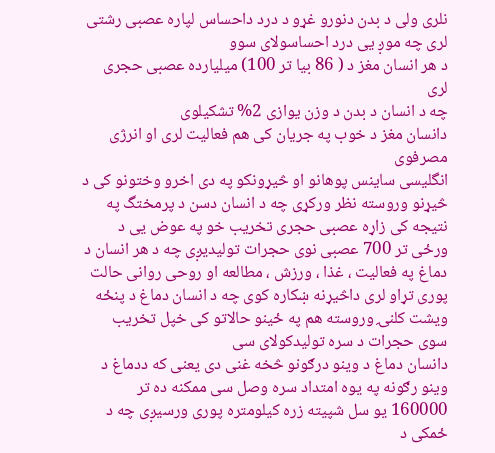نلری ولی د بدن دنورو غړو د درد داحساس لپاره عصبی رشتی لری چه موږ یی درد احساسولای سوو
د هر انسان مغز د ( 86 بیا تر 100) میلیارده عصبی حجری لری
چه د انسان د بدن د وزن یوازی 2% تشکیلوی
دانسان مغز د خوب په جریان کی هم فعالیت لری او انرژی مصرفوی
انگلیسی ساینس پوهانو او څیړونکو په دی اخرو وختونو کی د څیړنو وروسته نظر ورکړی چه د انسان دسن د پرمختگ په نتیجه کی زاړه عصبی حجری تخریب خو په عوض یی د ورځی تر 700 عصبی نوی حجرات تولیدیږی چه د هر انسان د دماغ په فعالیت ، غذا ، ورزش ، مطالعه او روحی روانی حالت پوری تړاو لری داڅیړنه ښکاره کوی چه د انسان دماغ د پنځه ویشت کلنۍ وروسته هم په ځینو حالاتو کی خپل تخریب سوی حجرات د سره تولیدکولای سی
دانسان دماغ د وینو درګونو څخه غنی دی یعنی که ددماغ د وینو رګونه په یوه امتداد سره وصل سی ممکنه ده تر 160000 یو سل شپیته زره کیلومتره پوری ورسیږی چه د ځمکی د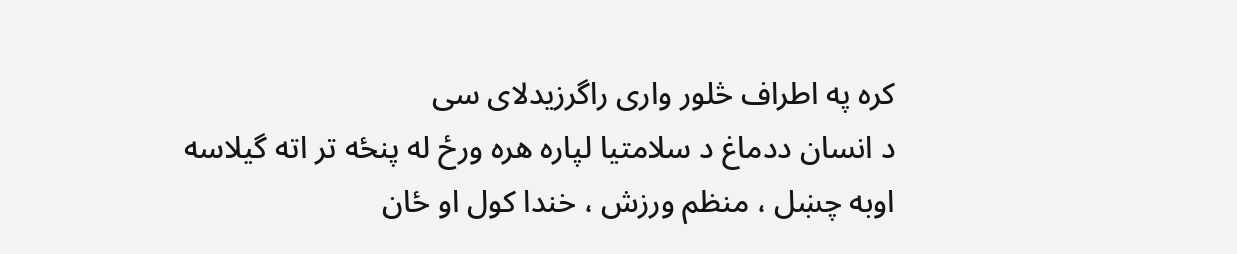کره په اطراف څلور واری راگرزیدلای سی
د انسان ددماغ د سلامتیا لپاره هره ورځ له پنځه تر اته گیلاسه اوبه چښل ، منظم ورزش ، خندا کول او ځان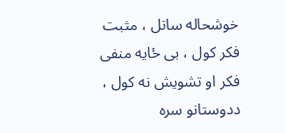خوشحاله ساتل ، مثبت فکر کول ، بی ځایه منفی فکر او تشویش نه کول ، ددوستانو سره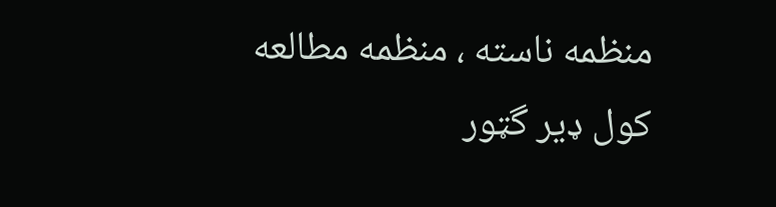منظمه ناسته ، منظمه مطالعه کول ډیر گټور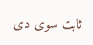ثابت سوی دی